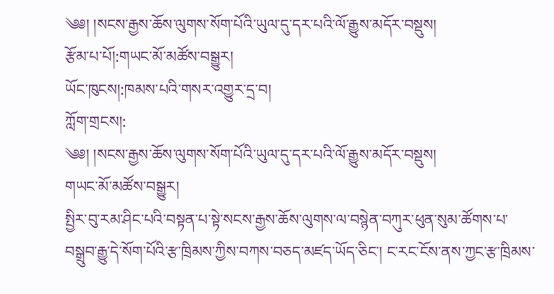༄༅། །སངས་རྒྱས་ཆོས་ལུགས་སོག་པོའི་ཡུལ་དུ་དར་པའི་ལོ་རྒྱུས་མདོར་བསྡུས།
རྩོམ་པ་པོ།:གཡང་མོ་མཚོས་བསྒྱུར།
ཡོང་ཁུངས།:ཁམས་པའི་གསར་འགྱུར་དྲ་བ།
ཀློག་གྲངས།:
༄༅། །སངས་རྒྱས་ཆོས་ལུགས་སོག་པོའི་ཡུལ་དུ་དར་པའི་ལོ་རྒྱུས་མདོར་བསྡུས།
གཡང་མོ་མཚོས་བསྒྱུར།
སྤྱིར་བུ་རམ་ཤིང་པའི་བསྟན་པ་སྟེ་སངས་རྒྱས་ཆོས་ལུགས་ལ་བསྙེན་བཀུར་ཕུན་སུམ་ཚོགས་པ་བསྒྲུབ་རྒྱུ་དེ་སོག་པོའི་རྩ་ཁྲིམས་ཀྱིས་བཀས་བཅད་མཛད་ཡོད་ཅིང་། ང་རང་ངོས་ནས་ཀྱང་རྩ་ཁྲིམས་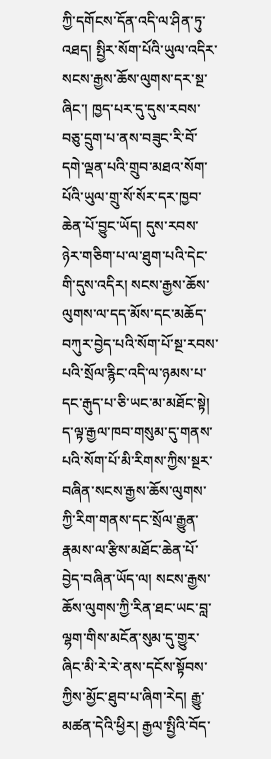ཀྱི་དགོངས་དོན་འདི་ལ་ཤིན་ཏུ་འཐད། སྤྱིར་སོག་པོའི་ཡུལ་འདིར་སངས་རྒྱས་ཆོས་ལུགས་དར་སྔ་ཞིང་། ཁྱད་པར་དུ་དུས་རབས་བཅུ་དྲུག་པ་ནས་བཟུང་རི་བོ་དགེ་ལྡན་པའི་གྲུབ་མཐའ་སོག་པོའི་ཡུལ་གྲུ་སོ་སོར་དར་ཁྱབ་ཆེན་པོ་བྱུང་ཡོད། དུས་རབས་ཉེར་གཅིག་པ་ལ་ཐུག་པའི་དེང་གི་དུས་འདིར། སངས་རྒྱས་ཆོས་ལུགས་ལ་དད་མོས་དང་མཆོད་བཀུར་བྱེད་པའི་སོག་པོ་སྔ་རབས་པའི་སྲོལ་རྙིང་འདི་ལ་ཉམས་པ་དང་རྒུད་པ་ཅི་ཡང་མ་མཐོང་སྟེ། ད་ལྟ་རྒྱལ་ཁབ་གསུམ་དུ་གནས་པའི་སོག་པོ་མི་རིགས་ཀྱིས་སྔར་བཞིན་སངས་རྒྱས་ཆོས་ལུགས་ཀྱི་རིག་གནས་དང་སྲོལ་རྒྱུན་རྣམས་ལ་རྩིས་མཐོང་ཆེན་པོ་བྱེད་བཞིན་ཡོད་ལ། སངས་རྒྱས་ཆོས་ལུགས་ཀྱི་རིན་ཐང་ཡང་བླ་ལྷག་གིས་མངོན་སུམ་དུ་གྱུར་ཞིང་མི་རེ་རེ་ནས་དངོས་སྟོབས་ཀྱིས་མྱོང་ཐུབ་པ་ཞིག་རེད། རྒྱུ་མཚན་དེའི་ཕྱིར། རྒྱལ་སྤྱིའི་བོད་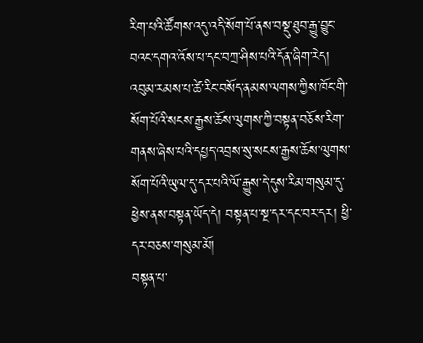རིག་པའི་ཚོགས་འདུ་འདི་སོག་པོ་ནས་བསྡུ་ཐུབ་རྒྱུ་བྱུང་བའང་དགའ་འོས་པ་དང་བཀྲ་ཤིས་པའི་དོན་ཞིག་རེད།
འབུམ་རམས་པ་ཚེ་རིང་བསོད་ནམས་ལགས་ཀྱིས་ཁོང་གི་སོག་པོའི་སངས་རྒྱས་ཆོས་ལུགས་ཀྱི་བསྟན་བཅོས་རིག་གནས་ཞེས་པའི་དཔྱད་འབྲས་སུ་སངས་རྒྱས་ཆོས་ལུགས་སོག་པོའི་ཡུལ་དུ་དར་པའི་ལོ་རྒྱུས་དེ་དུས་རིམ་གསུམ་དུ་ཕྱེས་ནས་བསྟན་ཡོད་དེ། བསྟན་པ་སྔ་དར་དང་བར་དར། ཕྱི་དར་བཅས་གསུམ་མོ།
བསྟན་པ་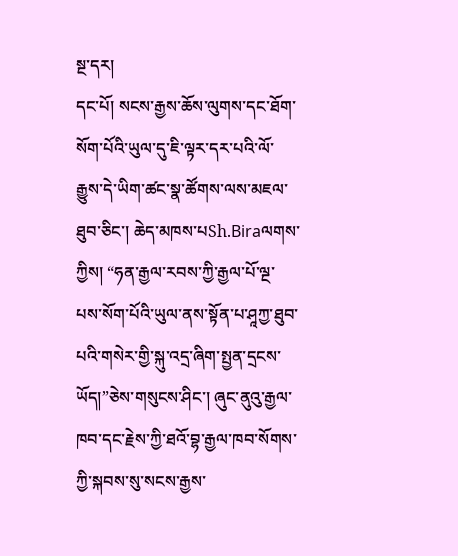སྔ་དར།
དང་པོ། སངས་རྒྱས་ཆོས་ལུགས་དང་ཐོག་སོག་པོའི་ཡུལ་དུ་ཇི་ལྟར་དར་པའི་ལོ་རྒྱུས་དེ་ཡིག་ཚང་སྣ་ཚོགས་ལས་མཇལ་ཐུབ་ཅིང་། ཆེད་མཁས་པSh.Biraལགས་ཀྱིས། “ཧན་རྒྱལ་རབས་ཀྱི་རྒྱལ་པོ་ལྔ་པས་སོག་པོའི་ཡུལ་ནས་སྟོན་པ་ཤཱཀྱ་ཐུབ་པའི་གསེར་གྱི་སྐུ་འདྲ་ཞིག་སྤྱན་དྲངས་ཡོད།”ཅེས་གསུངས་ཤིང་། ཞུང་ནུའུ་རྒྱལ་ཁབ་དང་རྗེས་ཀྱི་ཐའོ་བྷ་རྒྱལ་ཁབ་སོགས་ཀྱི་སྐབས་སུ་སངས་རྒྱས་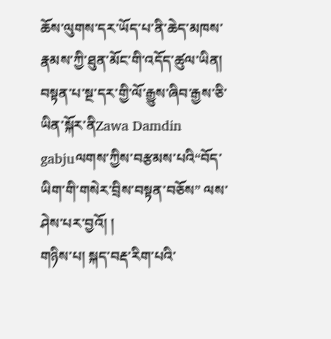ཆོས་ལུགས་དར་ཡོད་པ་ནི་ཆེད་མཁས་རྣམས་ཀྱི་ཐུན་མོང་གི་འདོད་ཚུལ་ཡིན། བསྟན་པ་སྔ་དར་གྱི་ལོ་རྒྱུས་ཞིབ་རྒྱས་ཅི་ཡིན་སྐོར་ནིZawa Damdin gabjuལགས་ཀྱིས་བརྩམས་པའི“བོད་ཡིག་གི་གསེར་བྲིས་བསྟན་བཅོས” ལས་ཤེས་པར་བྱའོ། །
གཉིས་པ། སྐད་བརྡ་རིག་པའི་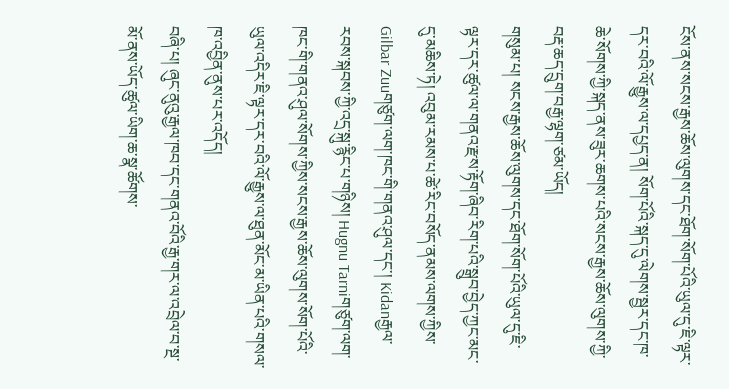ངོས་ནས་སངས་རྒྱས་ཆོས་ལུགས་དང་ཐོག་སོག་པོའི་ཡུལ་དུ་ཇི་ལྟར་དར་བའི་ལོ་རྒྱུས་ལ་དཔྱད་ན། སོག་པོའི་སྐད་དུ་ལེགས་སྦྱར་དང་ཁ་ཆེ་སོགས་ཀྱི་སྐད་ནས་ཟུར་ཆགས་པའི་སངས་རྒྱས་ཆོས་ལུགས་ཀྱི་བརྡ་ཆད་དྲུག་བརྒྱ་ལྷག་ཙམ་ཡོད།
གསུམ་པ། སངས་རྒྱས་ཆོས་ལུགས་དང་ཐོག་སོག་པོའི་ཡུལ་དུ་ཇི་ལྟར་དར་ཚུལ་ལ་གནའ་རྫས་རྟོག་ཞིབ་རིག་པའི་སྒྲུབ་བྱེད་ཀྱང་མང་དུ་མཆིས་ཏེ། འབུམ་རམས་པ་ཚེ་རིང་བསོད་ནམས་ལགས་ཀྱིས་Gilbar Zuuགཙུག་ལག་ཁང་གི་གནའ་ཤུལ་དང་། Kidanརྒྱལ་རབས་སྐབས་ཀྱི་འདྲ་སྐུ་རྙིང་པ་གཉིས། Hugnu Tarniགཙུག་ལག་ཁང་གི་གནའ་ཤུལ་སོགས་ཀྱིས་སངས་རྒྱས་ཆོས་ལུགས་སོག་པོའི་ཡུལ་འདིར་ཇི་ལྟར་དར་བའི་ལོ་རྒྱུས་ལ་ཐུན་མོང་མ་ཡིན་པའི་གསལ་ཁ་འབྱིན་ནུས་པར་འདོད།
བཞི་པ། ཞུང་ནུའུ་རྒྱལ་ཁབ་དང་གནའ་བོའི་རྒྱ་གར་ལ་འབྲེལ་བ་སྔ་མོ་ནས་ཡོད་ཚུལ་ཡིག་ཆ་སྣ་ཚོགས་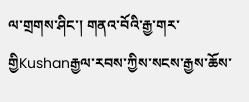ལ་གྲགས་ཤིང་། གནའ་བོའི་རྒྱ་གར་གྱིKushanརྒྱལ་རབས་ཀྱིས་སངས་རྒྱས་ཆོས་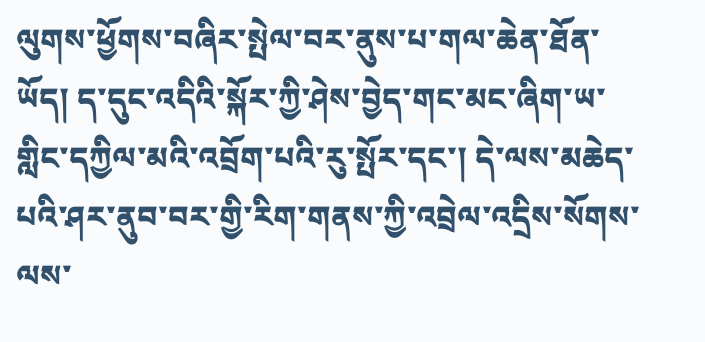ལུགས་ཕྱོགས་བཞིར་སྤེལ་བར་ནུས་པ་གལ་ཆེན་ཐོན་ཡོད། ད་དུང་འདིའི་སྐོར་ཀྱི་ཤེས་བྱེད་གང་མང་ཞིག་ཡ་གླིང་དཀྱིལ་མའི་འབྲོག་པའི་རུ་སྤོར་དང་། དེ་ལས་མཆེད་པའི་ཤར་ནུབ་བར་གྱི་རིག་གནས་ཀྱི་འབྲེལ་འདྲིས་སོགས་ལས་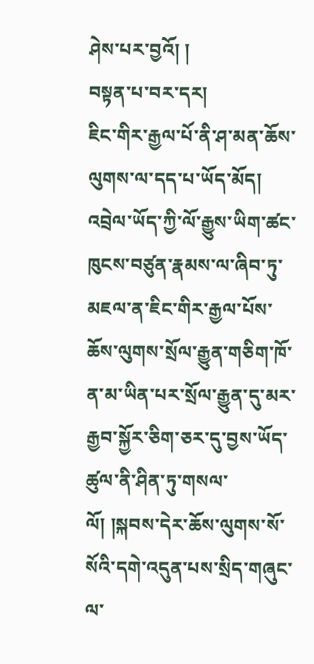ཤེས་པར་བྱའོ། །
བསྟན་པ་བར་དར།
ཇིང་གིར་རྒྱལ་པོ་ནི་ཤ་མན་ཆོས་ལུགས་ལ་དད་པ་ཡོད་མོད། འབྲེལ་ཡོད་ཀྱི་ལོ་རྒྱུས་ཡིག་ཚང་ཁུངས་བཙུན་རྣམས་ལ་ཞིབ་ཏུ་མཇལ་ན་ཇིང་གིར་རྒྱལ་པོས་ཆོས་ལུགས་སྲོལ་རྒྱུན་གཅིག་ཁོ་ན་མ་ཡིན་པར་སྲོལ་རྒྱུན་དུ་མར་རྒྱབ་སྐྱོར་ཅིག་ཅར་དུ་བྱས་ཡོད་ཚུལ་ནི་ཤིན་ཏུ་གསལ་ལོ། །སྐབས་དེར་ཆོས་ལུགས་སོ་སོའི་དགེ་འདུན་པས་སྲིད་གཞུང་ལ་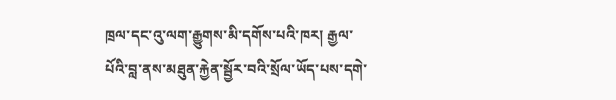ཁྲལ་དང་འུ་ལག་རྒྱུགས་མི་དགོས་པའི་ཁར། རྒྱལ་པོའི་བླ་ནས་མཐུན་རྐྱེན་སྦྱོར་བའི་སྲོལ་ཡོད་པས་དགེ་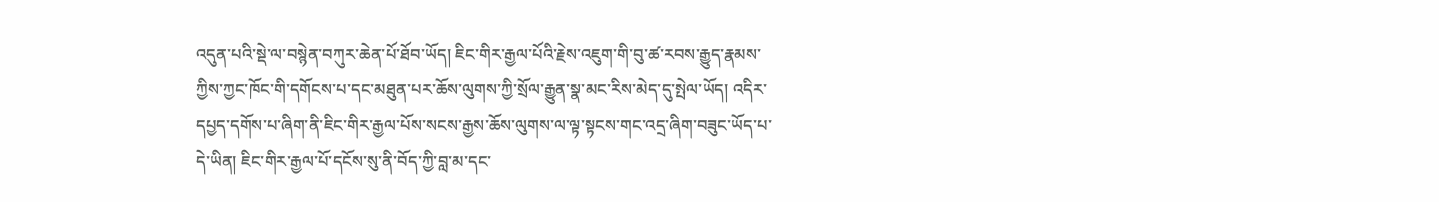འདུན་པའི་སྡེ་ལ་བསྙེན་བཀུར་ཆེན་པོ་ཐོབ་ཡོད། ཇིང་གིར་རྒྱལ་པོའི་རྗེས་འཇུག་གི་བུ་ཚ་རབས་རྒྱུད་རྣམས་ཀྱིས་ཀྱང་ཁོང་གི་དགོངས་པ་དང་མཐུན་པར་ཆོས་ལུགས་ཀྱི་སྲོལ་རྒྱུན་སྣ་མང་རིས་མེད་དུ་སྤེལ་ཡོད། འདིར་དཔྱད་དགོས་པ་ཞིག་ནི་ཇིང་གིར་རྒྱལ་པོས་སངས་རྒྱས་ཆོས་ལུགས་ལ་ལྟ་སྟངས་གང་འདྲ་ཞིག་བཟུང་ཡོད་པ་དེ་ཡིན། ཇིང་གིར་རྒྱལ་པོ་དངོས་སུ་ནི་བོད་ཀྱི་བླ་མ་དང་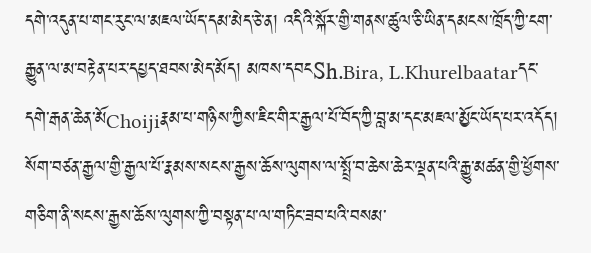དགེ་འདུན་པ་གང་རུང་ལ་མཇལ་ཡོད་དམ་མེད་ཅེ་ན། འདིའི་སྐོར་གྱི་གནས་ཚུལ་ཅི་ཡིན་དམངས་ཁྲོད་ཀྱི་ངག་རྒྱུན་ལ་མ་བརྟེན་པར་དཔྱད་ཐབས་མེད་མོད། མཁས་དབངSh.Bira, L.Khurelbaatarདང་དགེ་རྒན་ཆེན་མོChoijiརྣམ་པ་གཉིས་ཀྱིས་ཇིང་གིར་རྒྱལ་པོ་བོད་ཀྱི་བླ་མ་དང་མཇལ་མྱོང་ཡོད་པར་འདོད།
སོག་བཙན་རྒྱལ་གྱི་རྒྱལ་པོ་རྣམས་སངས་རྒྱས་ཆོས་ལུགས་ལ་སྤྲོ་བ་ཆེས་ཆེར་ལྡན་པའི་རྒྱུ་མཚན་གྱི་ཕྱོགས་གཅིག་ནི་སངས་རྒྱས་ཆོས་ལུགས་ཀྱི་བསྟན་པ་ལ་གཏིང་ཟབ་པའི་བསམ་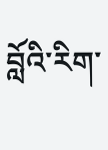བློའི་རིག་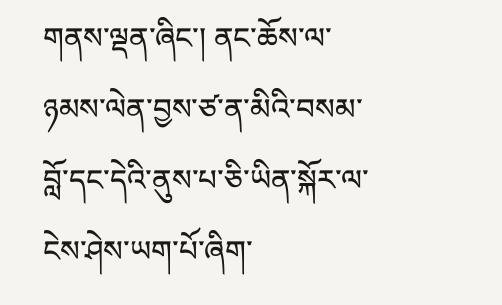གནས་ལྡན་ཞིང་། ནང་ཆོས་ལ་ཉམས་ལེན་བྱས་ཙ་ན་མིའི་བསམ་བློ་དང་དེའི་ནུས་པ་ཅི་ཡིན་སྐོར་ལ་ངེས་ཤེས་ཡག་པོ་ཞིག་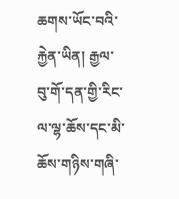ཆགས་ཡོང་བའི་རྐྱེན་ཡིན། རྒྱལ་བུ་གོ་དན་གྱི་རིང་ལ་ལྷ་ཆོས་དང་མི་ཆོས་གཉིས་གཞི་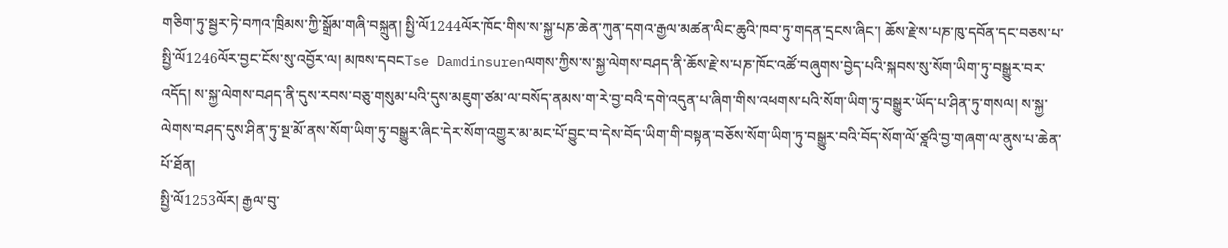གཅིག་ཏུ་སྦྱར་ཏེ་བཀའ་ཁྲིམས་ཀྱི་སྒྲོམ་གཞི་བསྐྲུན། སྤྱི་ལོ1244ལོར་ཁོང་གིས་ས་སྐྱ་པཎ་ཆེན་ཀུན་དགའ་རྒྱལ་མཚན་ལིང་ཆུའི་ཁབ་ཏུ་གདན་དྲངས་ཞིང་། ཆོས་རྗེ་ས་པཎ་ཁུ་དབོན་དང་བཅས་པ་སྤྱི་ལོ1246ལོར་བྱང་ངོས་སུ་འབྱོར་ལ། མཁས་དབངTse Damdinsurenལགས་ཀྱིས་ས་སྐྱ་ལེགས་བཤད་ནི་ཆོས་རྗེ་ས་པཎ་ཁོང་འཚོ་བཞུགས་བྱེད་པའི་སྐབས་སུ་སོག་ཡིག་ཏུ་བསྒྱུར་བར་འདོད། ས་སྐྱ་ལེགས་བཤད་ནི་དུས་རབས་བཅུ་གསུམ་པའི་དུས་མཇུག་ཙམ་ལ་བསོད་ནམས་ག་རེ་བྱ་བའི་དགེ་འདུན་པ་ཞིག་གིས་འཕགས་པའི་སོག་ཡིག་ཏུ་བསྒྱུར་ཡོད་པ་ཤིན་ཏུ་གསལ། ས་སྐྱ་ལེགས་བཤད་དུས་ཤིན་ཏུ་སྔ་མོ་ནས་སོག་ཡིག་ཏུ་བསྒྱུར་ཞིང་དེར་སོག་འགྱུར་མ་མང་པོ་བྱུང་བ་དེས་བོད་ཡིག་གི་བསྟན་བཅོས་སོག་ཡིག་ཏུ་བསྒྱུར་བའི་བོད་སོག་ལོ་ཙྰའི་བྱ་གཞག་ལ་ནུས་པ་ཆེན་པོ་ཐོན།
སྤྱི་ལོ1253ལོར། རྒྱལ་བུ་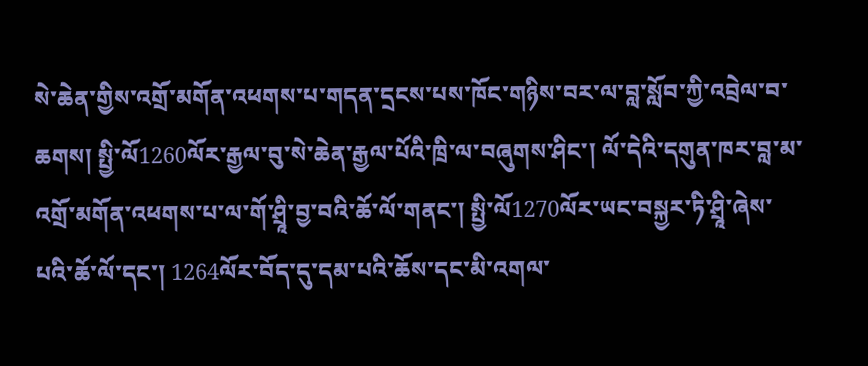སེ་ཆེན་གྱིས་འགྲོ་མགོན་འཕགས་པ་གདན་དྲངས་པས་ཁོང་གཉིས་བར་ལ་བླ་སློབ་ཀྱི་འབྲེལ་བ་ཆགས། སྤྱི་ལོ1260ལོར་རྒྱལ་བུ་སེ་ཆེན་རྒྱལ་པོའི་ཁྲི་ལ་བཞུགས་ཤིང་། ལོ་དེའི་དགུན་ཁར་བླ་མ་འགྲོ་མགོན་འཕགས་པ་ལ་གོ་ཤྲཱི་བྱ་བའི་ཆོ་ལོ་གནང་། སྤྱི་ལོ1270ལོར་ཡང་བསྐྱར་ཏི་ཤྲཱི་ཞེས་པའི་ཆོ་ལོ་དང་། 1264ལོར་བོད་དུ་དམ་པའི་ཆོས་དང་མི་འགལ་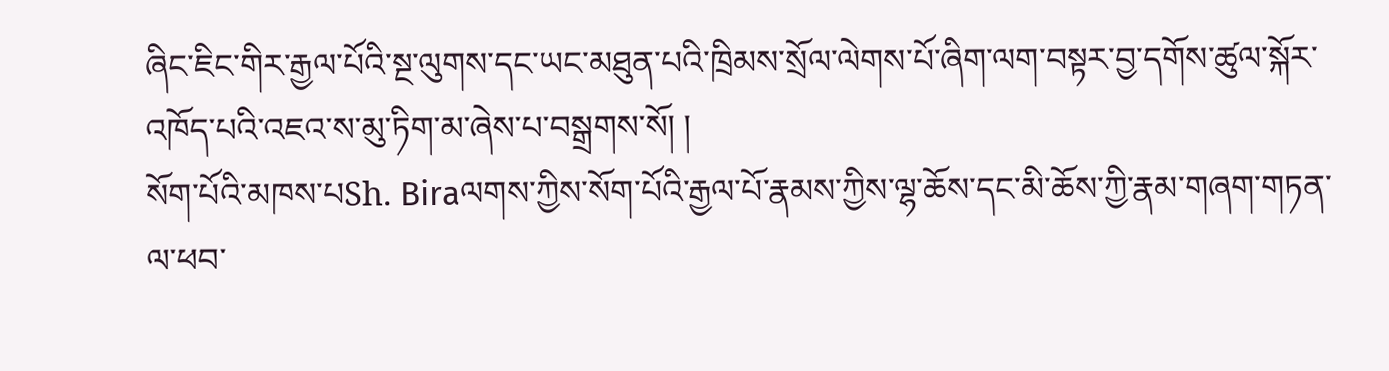ཞིང་ཇིང་གིར་རྒྱལ་པོའི་སྔ་ལུགས་དང་ཡང་མཐུན་པའི་ཁྲིམས་སྲོལ་ལེགས་པོ་ཞིག་ལག་བསྟར་བྱ་དགོས་ཚུལ་སྐོར་འཁོད་པའི་འཇའ་ས་མུ་ཏིག་མ་ཞེས་པ་བསྒྲགས་སོ། །
སོག་པོའི་མཁས་པSh. Biraལགས་ཀྱིས་སོག་པོའི་རྒྱལ་པོ་རྣམས་ཀྱིས་ལྷ་ཆོས་དང་མི་ཆོས་ཀྱི་རྣམ་གཞག་གཏན་ལ་ཕབ་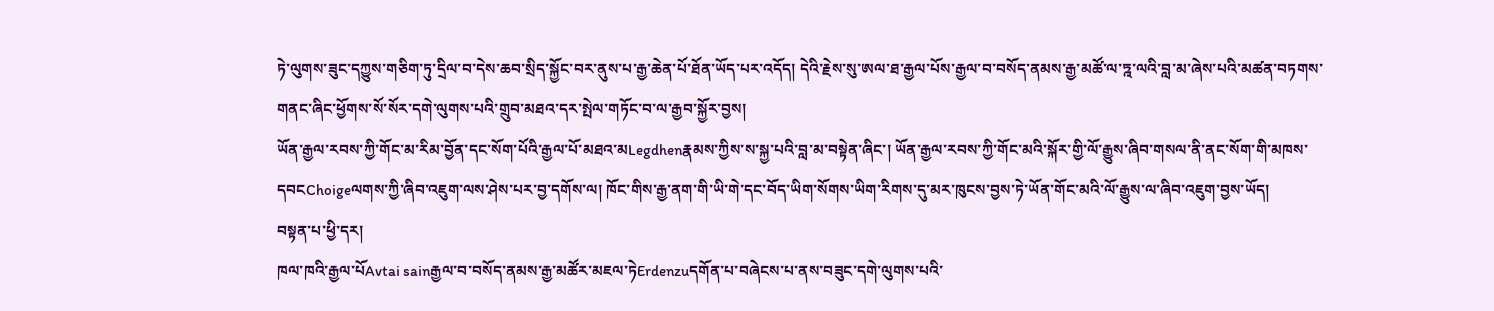ཏེ་ལུགས་ཟུང་དཀྱུས་གཅིག་ཏུ་དྲིལ་བ་དེས་ཆབ་སྲིད་སྐྱོང་བར་ནུས་པ་རྒྱ་ཆེན་པོ་ཐོན་ཡོད་པར་འདོད། དེའི་རྗེས་སུ་ཨལ་ཐ་རྒྱལ་པོས་རྒྱལ་བ་བསོད་ནམས་རྒྱ་མཚོ་ལ་ཏྰ་ལའི་བླ་མ་ཞེས་པའི་མཚན་བཏགས་གནང་ཞིང་ཕྱོགས་སོ་སོར་དགེ་ལུགས་པའི་གྲུབ་མཐའ་དར་སྤེལ་གཏོང་བ་ལ་རྒྱབ་སྐྱོར་བྱས།
ཡོན་རྒྱལ་རབས་ཀྱི་གོང་མ་རིམ་བྱོན་དང་སོག་པོའི་རྒྱལ་པོ་མཐའ་མLegdhenརྣམས་ཀྱིས་ས་སྐྱ་པའི་བླ་མ་བསྟེན་ཞིང་། ཡོན་རྒྱལ་རབས་ཀྱི་གོང་མའི་སྐོར་གྱི་ལོ་རྒྱུས་ཞིབ་གསལ་ནི་ནང་སོག་གི་མཁས་དབངChoigeལགས་ཀྱི་ཞིབ་འཇུག་ལས་ཤེས་པར་བྱ་དགོས་ལ། ཁོང་གིས་རྒྱ་ནག་གི་ཡི་གེ་དང་བོད་ཡིག་སོགས་ཡིག་རིགས་དུ་མར་ཁུངས་བྱས་ཏེ་ཡོན་གོང་མའི་ལོ་རྒྱུས་ལ་ཞིབ་འཇུག་བྱས་ཡོད།
བསྟན་པ་ཕྱི་དར།
ཁལ་ཁའི་རྒྱལ་པོAvtai sainརྒྱལ་བ་བསོད་ནམས་རྒྱ་མཚོར་མཇལ་ཏེErdenzuདགོན་པ་བཞེངས་པ་ནས་བཟུང་དགེ་ལུགས་པའི་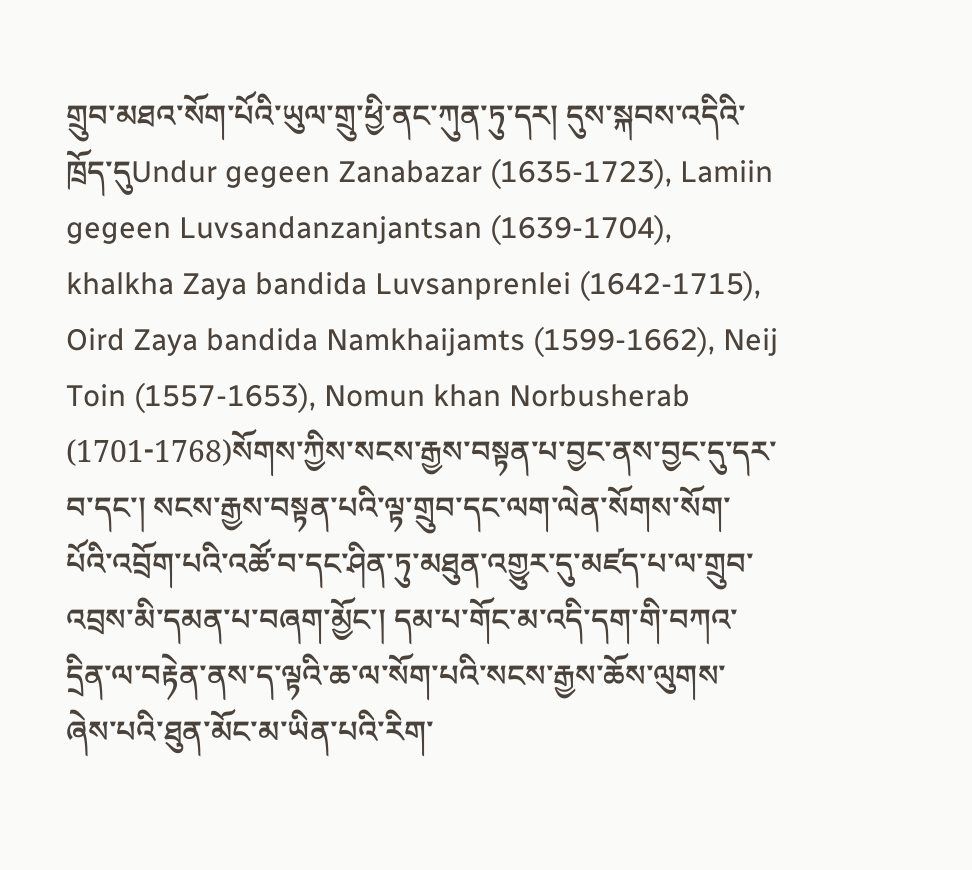གྲུབ་མཐའ་སོག་པོའི་ཡུལ་གྲུ་ཕྱི་ནང་ཀུན་ཏུ་དར། དུས་སྐབས་འདིའི་ཁྲོད་དུUndur gegeen Zanabazar (1635-1723), Lamiin gegeen Luvsandanzanjantsan (1639-1704), khalkha Zaya bandida Luvsanprenlei (1642-1715), Oird Zaya bandida Namkhaijamts (1599-1662), Neij Toin (1557-1653), Nomun khan Norbusherab (1701-1768)སོགས་ཀྱིས་སངས་རྒྱས་བསྟན་པ་བྱང་ནས་བྱང་དུ་དར་བ་དང་། སངས་རྒྱས་བསྟན་པའི་ལྟ་གྲུབ་དང་ལག་ལེན་སོགས་སོག་པོའི་འབྲོག་པའི་འཚོ་བ་དང་ཤིན་ཏུ་མཐུན་འགྱུར་དུ་མཛད་པ་ལ་གྲུབ་འབྲས་མི་དམན་པ་བཞག་མྱོང་། དམ་པ་གོང་མ་འདི་དག་གི་བཀའ་དྲིན་ལ་བརྟེན་ནས་ད་ལྟའི་ཆ་ལ་སོག་པའི་སངས་རྒྱས་ཆོས་ལུགས་ཞེས་པའི་ཐུན་མོང་མ་ཡིན་པའི་རིག་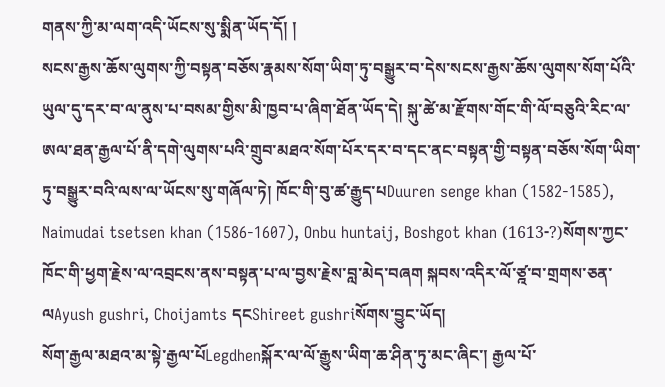གནས་ཀྱི་མ་ལག་འདི་ཡོངས་སུ་སྨིན་ཡོད་དོ། །
སངས་རྒྱས་ཆོས་ལུགས་ཀྱི་བསྟན་བཅོས་རྣམས་སོག་ཡིག་ཏུ་བསྒྱུར་བ་དེས་སངས་རྒྱས་ཆོས་ལུགས་སོག་པོའི་ཡུལ་དུ་དར་བ་ལ་ནུས་པ་བསམ་གྱིས་མི་ཁྱབ་པ་ཞིག་ཐོན་ཡོད་དེ། སྐུ་ཚེ་མ་རྫོགས་གོང་གི་ལོ་བཅུའི་རིང་ལ་ཨལ་ཐན་རྒྱལ་པོ་ནི་དགེ་ལུགས་པའི་གྲུབ་མཐའ་སོག་པོར་དར་བ་དང་ནང་བསྟན་གྱི་བསྟན་བཅོས་སོག་ཡིག་ཏུ་བསྒྱུར་བའི་ལས་ལ་ཡོངས་སུ་གཞོལ་ཏེ། ཁོང་གི་བུ་ཚ་རྒྱུད་པDuuren senge khan (1582-1585), Naimudai tsetsen khan (1586-1607), Onbu huntaij, Boshgot khan (1613-?)སོགས་ཀྱང་ཁོང་གི་ཕྱག་རྗེས་ལ་འབྲངས་ནས་བསྟན་པ་ལ་བྱས་རྗེས་བླ་མེད་བཞག སྐབས་འདིར་ལོ་ཙྰ་བ་གྲགས་ཅན་ལAyush gushri, Choijamts དངShireet gushriསོགས་བྱུང་ཡོད།
སོག་རྒྱལ་མཐའ་མ་སྟེ་རྒྱལ་པོLegdhenསྐོར་ལ་ལོ་རྒྱུས་ཡིག་ཆ་ཤིན་ཏུ་མང་ཞིང་། རྒྱལ་པོ་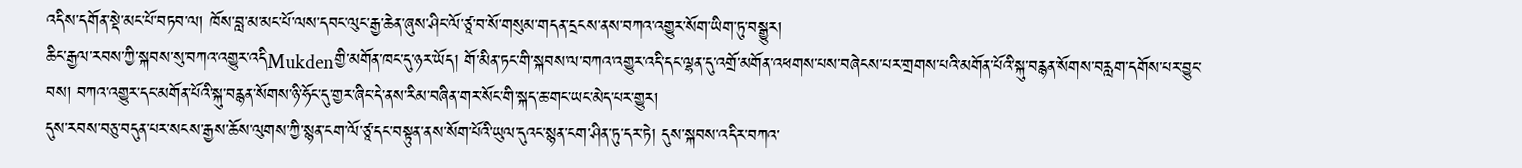འདིས་དགོན་སྡེ་མང་པོ་བཏབ་ལ། ཁོས་བླ་མ་མང་པོ་ལས་དབང་ལུང་རྒྱ་ཆེན་ཞུས་ཤིང་ལོ་ཙཱ་བ་སོ་གསུམ་གདན་དྲངས་ནས་བཀའ་འགྱུར་སོག་ཡིག་ཏུ་བསྒྱུར།
ཆིང་རྒྱལ་རབས་ཀྱི་སྐབས་སུ་བཀའ་འགྱུར་འདིMukdenགྱི་མགོན་ཁང་དུ་ཉར་ཡོད། གོ་མིན་ཏང་གི་སྐབས་ལ་བཀའ་འགྱུར་འདི་དང་ལྷན་དུ་འགྲོ་མགོན་འཕགས་པས་བཞེངས་པར་གྲགས་པའི་མགོན་པོའི་སྐུ་བརྙན་སོགས་བརླག་དགོས་པར་བྱུང་བས། བཀའ་འགྱུར་དང་མགོན་པོའི་སྐུ་བརྙན་སོགས་ཉི་ཧོང་དུ་གྱར་ཞིང་དེ་ནས་རིམ་བཞིན་གར་སོང་གི་སྐད་ཆ་གང་ཡང་མེད་པར་གྱུར།
དུས་རབས་བཅུ་བདུན་པར་སངས་རྒྱས་ཆོས་ལུགས་ཀྱི་སྙན་ངག་ལོ་ཙཱ་དང་བསྟུན་ནས་སོག་པོའི་ཡུལ་དུའང་སྙན་ངག་ཤིན་ཏུ་དར་ཏེ། དུས་སྐབས་འདིར་བཀའ་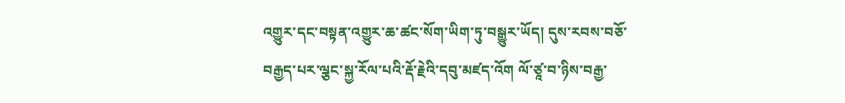འགྱུར་དང་བསྟན་འགྱུར་ཆ་ཚང་སོག་ཡིག་ཏུ་བསྒྱུར་ཡོད། དུས་རབས་བཅོ་བརྒྱད་པར་ལྕང་སྐྱ་རོལ་པའི་རྡོ་རྗེའི་དབུ་མཛད་འོག ལོ་ཙཱ་བ་ཉིས་བརྒྱ་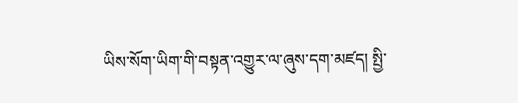ཡིས་སོག་ཡིག་གི་བསྟན་འགྱུར་ལ་ཞུས་དག་མཛད། སྤྱི་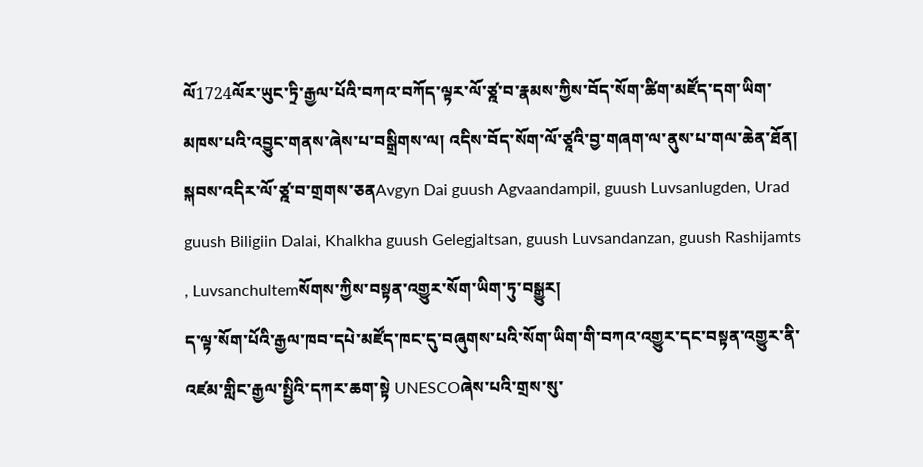ལོ1724ལོར་ཡུང་ཏྲི་རྒྱལ་པོའི་བཀའ་བཀོད་ལྟར་ལོ་ཙྰ་བ་རྣམས་ཀྱིས་བོད་སོག་ཚིག་མཛོད་དག་ཡིག་མཁས་པའི་འབྱུང་གནས་ཞེས་པ་བསྒྲིགས་ལ། འདིས་བོད་སོག་ལོ་ཙཱའི་བྱ་གཞག་ལ་ནུས་པ་གལ་ཆེན་ཐོན། སྐབས་འདིར་ལོ་ཙྰ་བ་གྲགས་ཅནAvgyn Dai guush Agvaandampil, guush Luvsanlugden, Urad guush Biligiin Dalai, Khalkha guush Gelegjaltsan, guush Luvsandanzan, guush Rashijamts , Luvsanchultemསོགས་ཀྱིས་བསྟན་འགྱུར་སོག་ཡིག་ཏུ་བསྒྱུར།
ད་ལྟ་སོག་པོའི་རྒྱལ་ཁབ་དཔེ་མཛོད་ཁང་དུ་བཞུགས་པའི་སོག་ཡིག་གི་བཀའ་འགྱུར་དང་བསྟན་འགྱུར་ནི་འཛམ་གླིང་རྒྱལ་སྤྱིའི་དཀར་ཆག་སྟེ UNESCOཞེས་པའི་གྲས་སུ་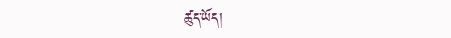ཚུད་ཡོད།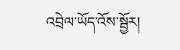འབྲེལ་ཡོད་འོས་སྦྱོར།